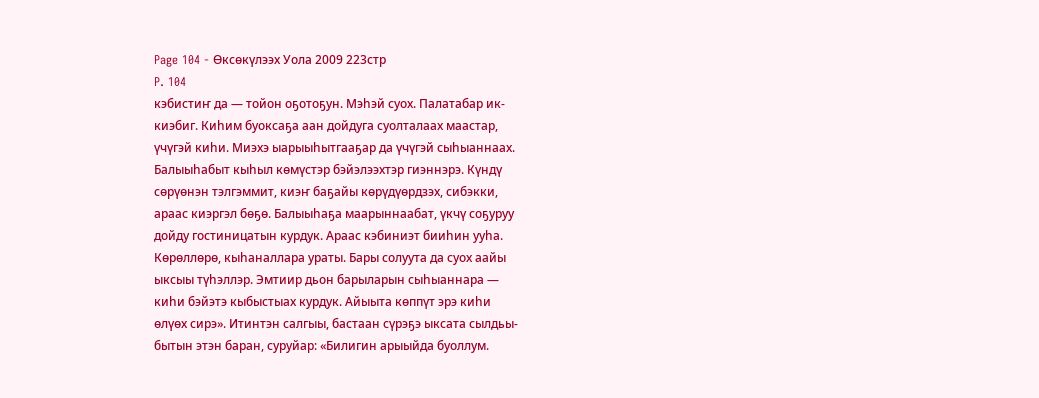Page 104 - Өксөкүлээх Уола 2009 223стр
P. 104
кэбистиҥ да — тойон оҕотоҕун. Мэһэй суох. Палатабар ик-
киэбиг. Киһим буоксаҕа аан дойдуга суолталаах маастар,
үчүгэй киһи. Миэхэ ыарыыһытгааҕар да үчүгэй сыһыаннаах.
Балыыһабыт кыһыл көмүстэр бэйэлээхтэр гиэннэрэ. Күндү
сөрүөнэн тэлгэммит, киэҥ баҕайы көрүдүөрдзэх, сибэкки,
араас киэргэл бөҕө. Балыыһаҕа маарыннаабат, үкчү соҕуруу
дойду гостиницатын курдук. Араас кэбиниэт бииһин ууһа.
Көрөллөрө, кыһаналлара ураты. Бары солуута да суох аайы
ыксыы түһэллэр. Эмтиир дьон барыларын сыһыаннара —
киһи бэйэтэ кыбыстыах курдук. Айыыта көппүт эрэ киһи
өлүөх сирэ». Итинтэн салгыы, бастаан сүрэҕэ ыксата сылдьы-
бытын этэн баран, суруйар: «Билигин арыыйда буоллум.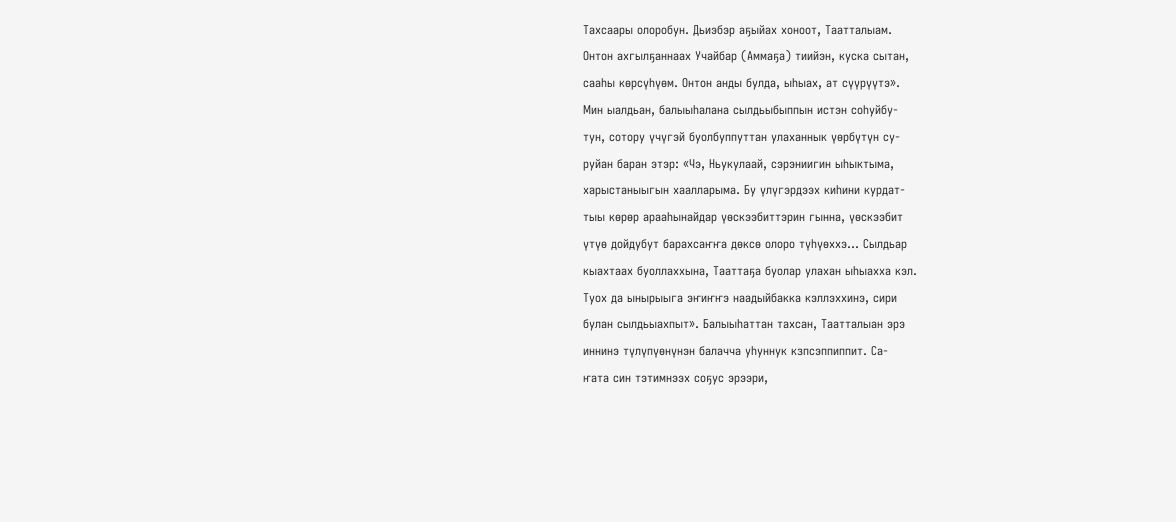Тахсаары олоробун. Дьиэбэр аҕыйах хоноот, Таатталыам.
Онтон ахгылҕаннаах Учайбар (Аммаҕа) тиийэн, куска сытан,
сааһы көрсүһүөм. Онтон анды булда, ыһыах, ат сүүрүүтэ».
Мин ыалдьан, балыыһалана сылдьыбыппын истэн соһуйбу-
тун, сотору үчүгэй буолбуппуттан улаханнык үөрбүтүн су-
руйан баран этэр: «Чэ, Ньукулаай, сэрэниигин ыһыктыма,
харыстаныыгын хаалларыма. Бу үлүгэрдээх киһини курдат-
тыы көрөр арааһынайдар үөскээбиттэрин гынна, үөскээбит
үтүө дойдубут барахсаҥҥа дөксө олоро түһүөххэ... Сылдьар
кыахтаах буоллаххына, Тааттаҕа буолар улахан ыһыахха кэл.
Туох да ынырыыга эҥиҥҥэ наадыйбакка кэллэххинэ, сири
булан сылдьыахпыт». Балыыһаттан тахсан, Таатталыан эрэ
иннинэ түлүпүөнүнэн балачча уһуннук кзпсэппиппит. Са-
ҥата син тэтимнээх соҕус эрээри,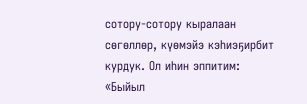сотору-сотору кыралаан
сөгөллөр, күөмэйэ кэһиэҕирбит курдук. Ол иһин эппитим:
«Быйыл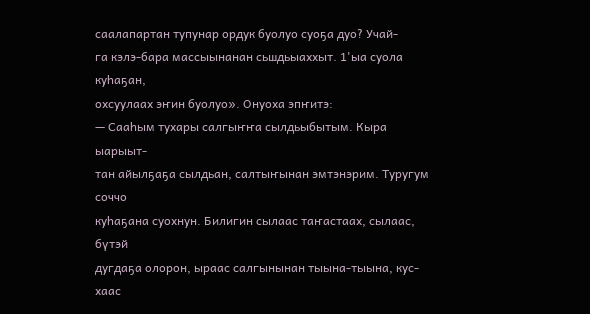саалапартан тупунар ордук буолуо суоҕа дуо? Учай-
га кэлэ-бара массыынанан сьшдьыаххыт. 1'ыа суола куһаҕан,
охсуулаах эҥин буолуо». Онуоха эпҥитэ:
— Сааһым тухары салгыҥҥа сылдьыбытым. Кыра ыарыыт-
тан айылҕаҕа сылдьан, салтыҥынан эмтэнэрим. Туругум соччо
куһаҕана суохнун. Билигин сылаас таҥастаах, сылаас, бүтэй
дугдаҕа олорон, ыраас салгынынан тыына-тыына, кус-хаас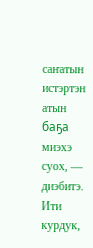саҥатын истэртэн атын баҕа миэхэ суох, — диэбитэ.
Ити курдук,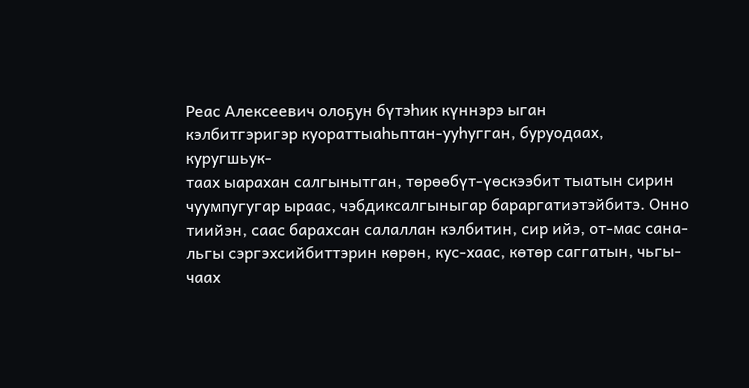Реас Алексеевич олоҕун бүтэһик күннэрэ ыган
кэлбитгэригэр куораттыаһьптан-ууһугган, буруодаах, куругшьук-
таах ыарахан салгынытган, төрөөбүт-үөскээбит тыатын сирин
чуумпугугар ыраас, чэбдиксалгыныгар бараргатиэтэйбитэ. Онно
тиийэн, саас барахсан салаллан кэлбитин, сир ийэ, от-мас сана-
льгы сэргэхсийбиттэрин көрөн, кус-хаас, көтөр саггатын, чьгы-
чаах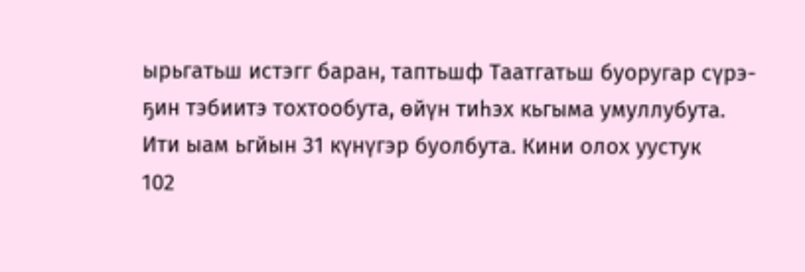ырьгатьш истэгг баран, таптьшф Таатгатьш буоругар сүрэ-
ҕин тэбиитэ тохтообута, өйүн тиһэх кьгыма умуллубута.
Ити ыам ьгйын 31 күнүгэр буолбута. Кини олох уустук
102